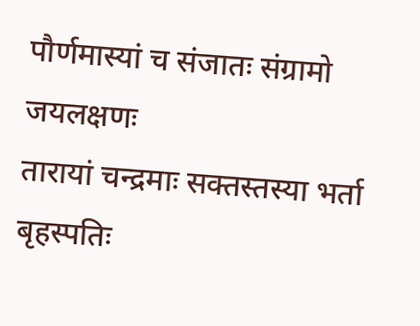पौर्णमास्यां च संजातः संग्रामो जयलक्षणः
तारायां चन्द्रमाः सक्तस्तस्या भर्ता बृहस्पतिः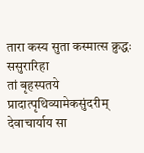तारा कस्य सुता कस्मात्स क्रुद्धः ससुरारिहा
तां बृहस्पतये प्रादात्पृथिव्यामेकसुंदरीम्
देवाचार्याय सा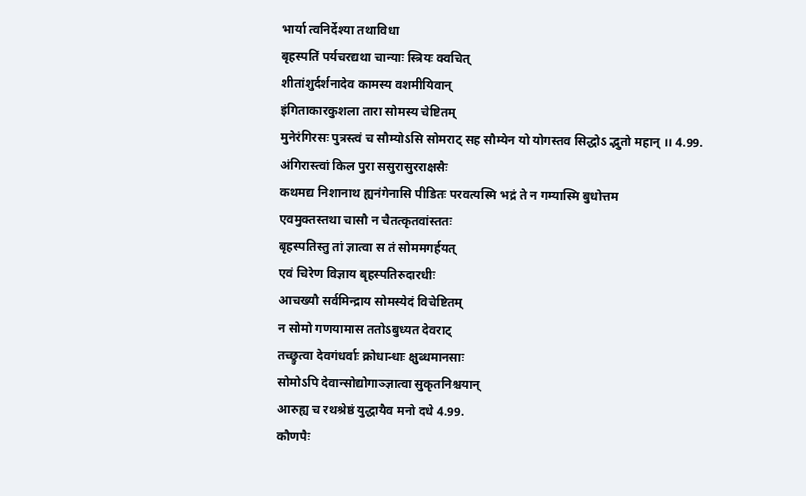भार्या त्वनिर्देश्या तथाविधा
बृहस्पतिं पर्यचरद्यथा चान्याः स्त्रियः क्वचित्
शीतांशुर्दर्शनादेव कामस्य वशमीयिवान्
इंगिताकारकुशला तारा सोमस्य चेष्टितम्
मुनेरंगिरसः पुत्रस्त्वं च सौम्योऽसि सोमराट् सह सौम्येन यो योगस्तव सिद्धोऽ द्भुतो महान् ।। 4.99.
अंगिरास्त्वां किल पुरा ससुरासुरराक्षसैः
कथमद्य निशानाथ ह्यनंगेनासि पीडितः परवत्यस्मि भद्रं ते न गम्यास्मि बुधोत्तम
एवमुक्तस्तथा चासौ न चैतत्कृतवांस्ततः
बृहस्पतिस्तु तां ज्ञात्वा स तं सोममगर्हयत्
एवं चिरेण विज्ञाय बृहस्पतिरुदारधीः
आचख्यौ सर्वमिन्द्राय सोमस्येदं विचेष्टितम्
न सोमो गणयामास ततोऽबुध्यत देवराट्
तच्छ्रुत्वा देवगंधर्वाः क्रोधान्धाः क्षुब्धमानसाः
सोमोऽपि देवान्सोद्योगाञ्ज्ञात्वा सुकृतनिश्चयान्
आरुह्य च रथश्रेष्ठं युद्धायैव मनो दधे 4.99.
कौणपैः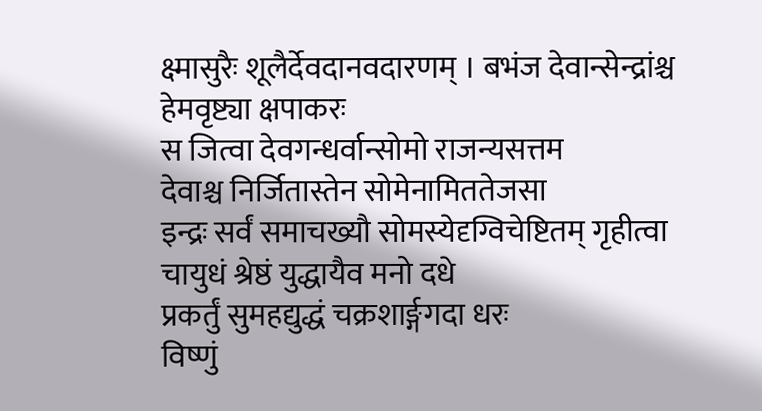क्ष्मासुरैः शूलैर्देवदानवदारणम् । बभंज देवान्सेन्द्रांश्च हेमवृष्ट्या क्षपाकरः
स जित्वा देवगन्धर्वान्सोमो राजन्यसत्तम
देवाश्च निर्जितास्तेन सोमेनामिततेजसा
इन्द्रः सर्वं समाचख्यौ सोमस्येदृग्विचेष्टितम् गृहीत्वा चायुधं श्रेष्ठं युद्धायैव मनो दधे
प्रकर्तुं सुमहद्युद्धं चक्रशार्ङ्गगदा धरः
विष्णुं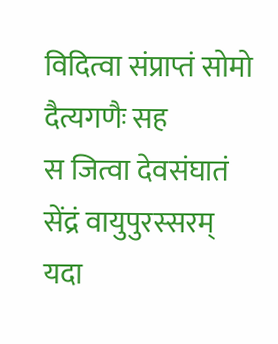विदित्वा संप्राप्तं सोमो दैत्यगणैः सह
स जित्वा देवसंघातं सेंद्रं वायुपुरस्सरम्
यदा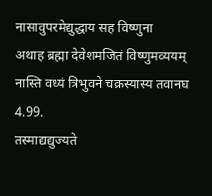नासावुपरमेद्युद्धाय सह विष्णुना
अथाह ब्रह्मा देवेशमजितं विष्णुमव्ययम्
नास्ति वध्यं त्रिभुवने चक्रस्यास्य तवानघ 4.99.
तस्माद्यद्युज्यते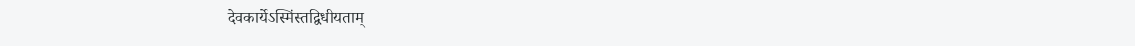देवकार्येऽस्मिंस्तद्विधीयताम्